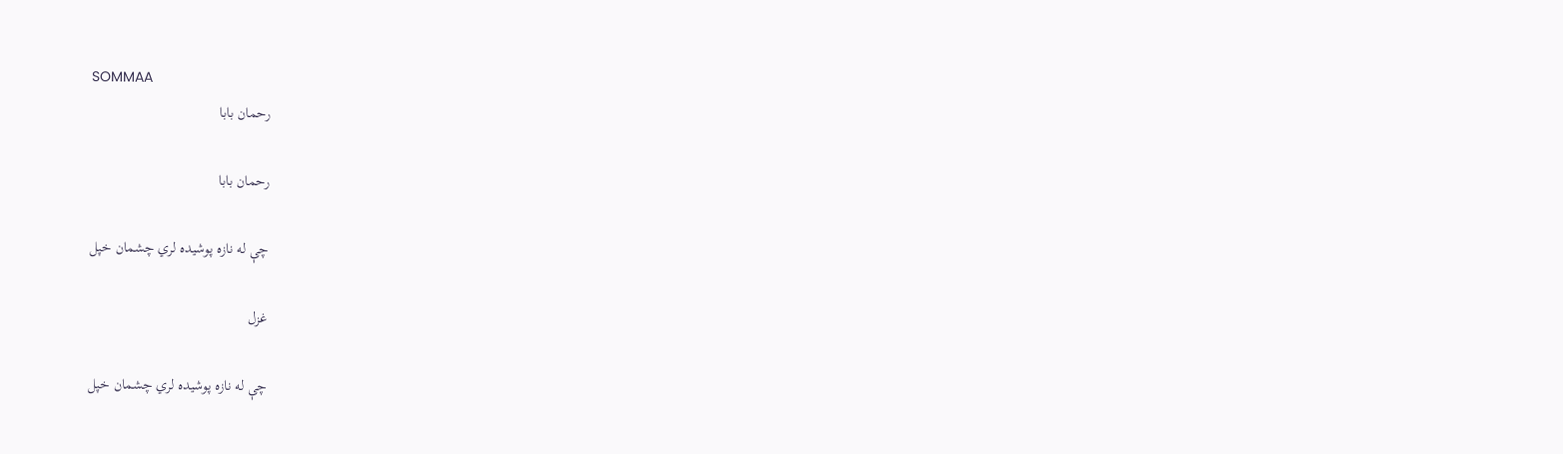SOMMAA
رحمان بابا

رحمان بابا

چې له نازه پوشيده لري چشمان خپل

غزل

چې له نازه پوشيده لري چشمان خپل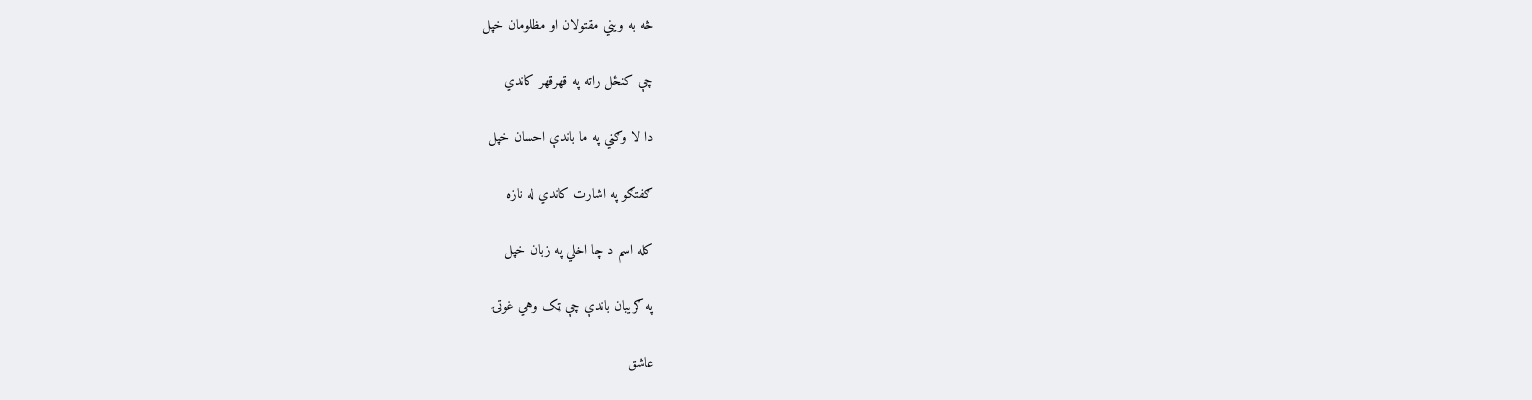څه به ويني مقتولان او مظلومان خپل

چې کنځل راته په قهرقهر کاندي

دا لا وګڼي په ما باندې احسان خپل

ګفتګو په اشارت کاندي له نازه

کله اسم د چا اخلي په زبان خپل

په ګريبان باندې چې ټک وهي غوتۍ

عاشق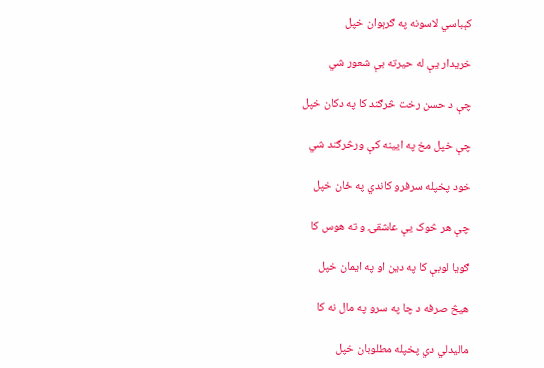کېباسي لاسونه په ګرېوان خپل

خريدار يې له حيرته بې شعور شي

چې د حسن رخت څرګند کا په دکان خپل

چې خپل مخ په ايينه کې ورڅرګند شي

خود پخپله سرفرو کاندي په ځان خپل

چې هر څوک يې عاشقۍ و ته هوس کا

ګويا لوبې کا په دين او په ايمان خپل

هيڅ صرفه د چا په سرو په مال نه کا

ماليدلي دي پخپله مطلوبان خپل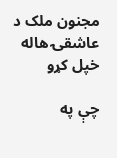مجنون ملک د عاشقۍ هاله خپل کړو

چې په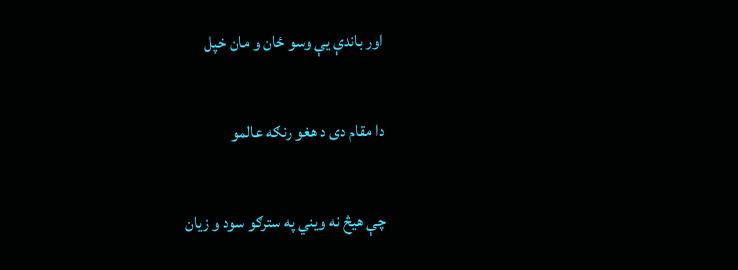اور باندې يې وسو ځان و مان خپل

دا مقام دی د هغو رنګه عالمو

چې هيڅ نه ويني په سترګو سود و زيان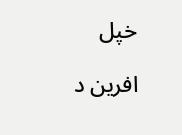خپل

افرين د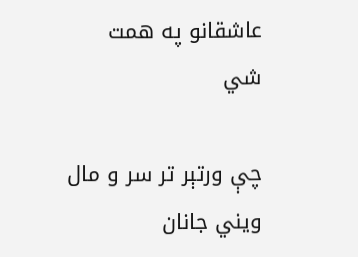عاشقانو په همت شي

چې ورتېر تر سر و مال ويني جانان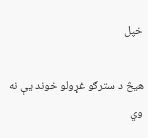خپل

هيڅ د سترګو غړولو خوند يې نه وي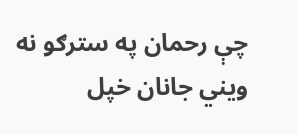چې رحمان په سترګو نه ويني جانان خپل